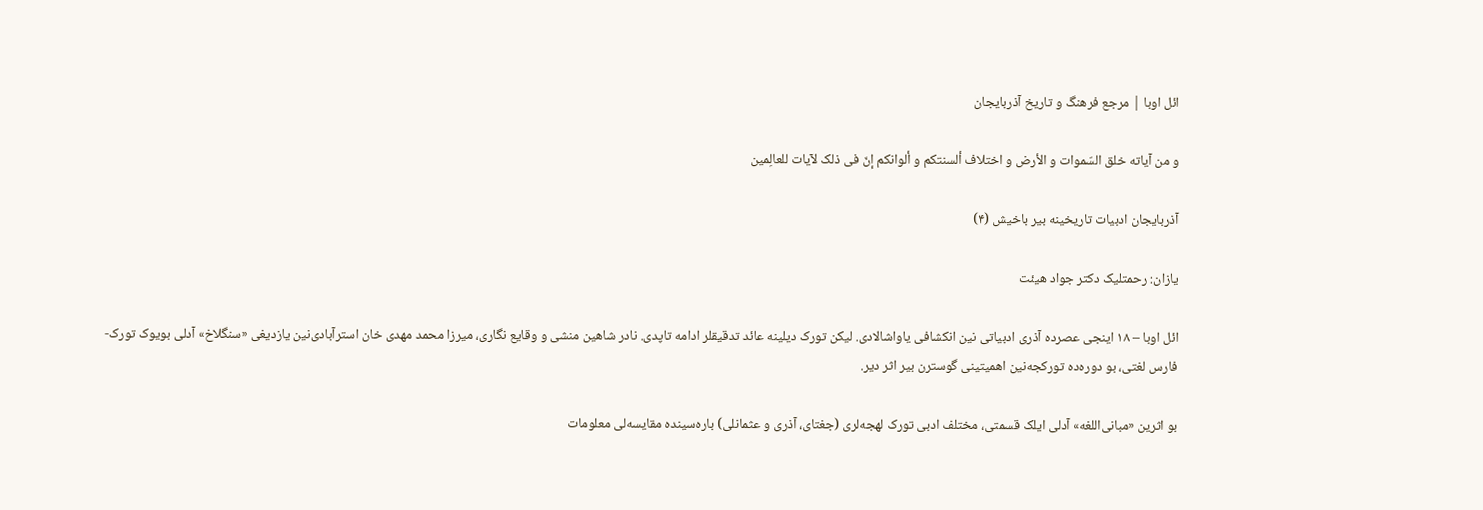ائل اوبا | مرجع فرهنگ و تاریخ آذربایجان

و من آیاته خلق السّموات و الأرض و اختلاف ألسنتکم و ألوانکم إنّ فی ذلک لآیات للعالِمین

آذربایجان ادبیات تاریخینه بیر باخیش (۴)

یازان: رحمتلیک دکتر جواد هیئت

ائل اوبا – ۱۸ اینجی عصرده آذری ادبیاتی نین انکشافی یاواشالادی. لیکن تورک دیلینه عائد تدقیقلر ادامه تاپدی. نادر شاهین منشی و وقایع نگاری، میرزا محمد مهدی خان استرآبادی‌نین یازدیغی «سنگلاخ» آدلی بویوک تورک-فارس لغتی، بو دوره‌ده تورکجه‌نین اهمیتینی گوسترن بیر اثر دیر.

بو اثرین «مبانی‌اللغه» آدلی ایلک قسمتی، مختلف ادبی تورک لهجه‌لری (جغتای، آذری و عثمانلی) باره‌سینده مقایسه‌لی معلومات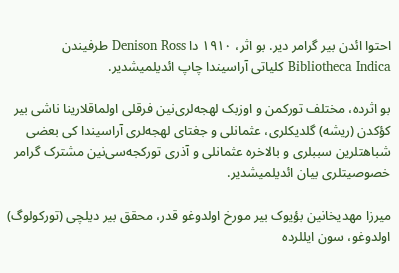احتوا ائدن بیر گرامر دیر. بو اثر، ۱۹۱۰ دا Denison Ross طرفیندن Bibliotheca Indica کلیاتی آراسیندا چاپ ائدیلمیشدیر.

بو اثرده، مختلف تورکمن و اوزبک لهجه‌لری‌نین فرقلی اولماقلارینا ناشی بیر کؤکدن (ریشه) گلدیکلری، عثمانلی و جغتای لهجه‌لری آراسیندا کی بعضی شباهتلرین سببلری و بالاخره عثمانلی و آذری تورکجه‌سی‌نین مشترک گرامر خصوصیتلری بیان ائدیلمیشدیر.

میرزا مهدیخانین بؤیوک بیر مورخ اولدوغو قدر، محقق بیر دیلچی (تورکولوگ) اولدوغو، سون ایللرده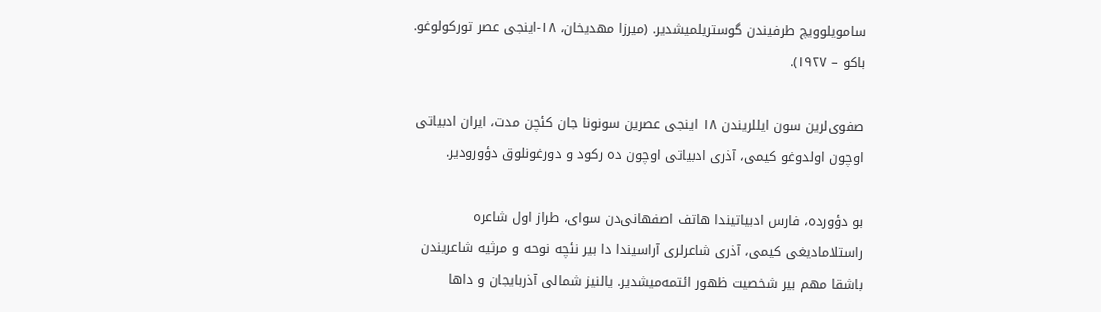سامویلوویچ طرفیندن گوستریلمیشدیر. (میرزا مهدیخان، ۱۸-اینجی عصر تورکولوغو. باکو – ۱۹۲۷).

صفوی‌لرین سون ایللریندن ۱۸ اینجی عصرین سونونا جان کئچن مدت، ایران ادبیاتی اوچون اولدوغو کیمی، آذری ادبیاتی اوچون ده رکود و دورغونلوق دؤورودیر.

بو دؤورده، فارس ادبیاتیندا هاتف اصفهانی‌دن سوای، طراز اول شاعره راستلامادیغی کیمی، آذری شاعرلری آراسیندا دا بیر نئچه نوحه و مرثیه شاعریندن باشقا مهم بیر شخصیت ظهور ائتمه‌میشدیر. یالنیز شمالی آذربایجان و داها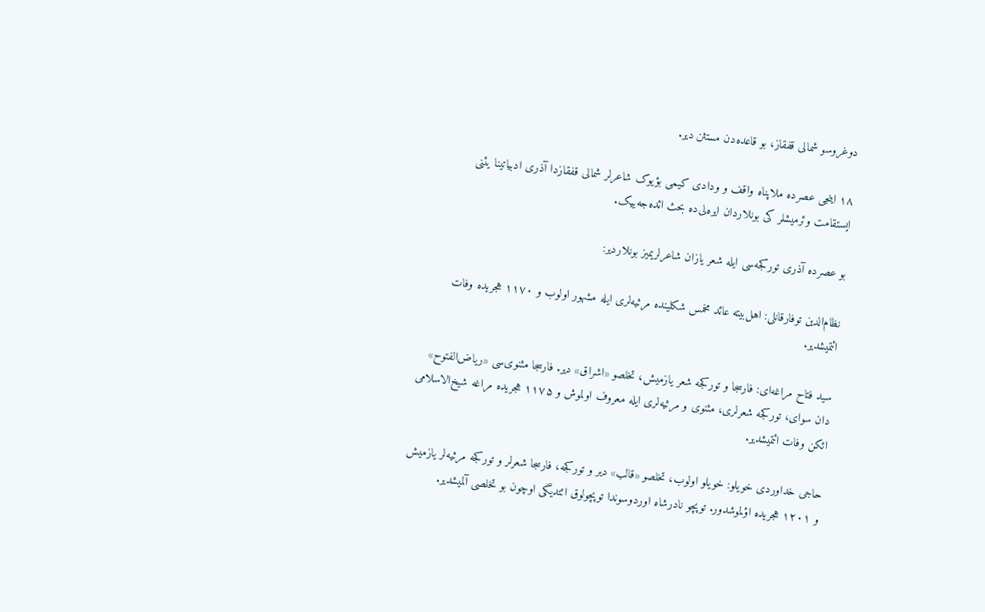دوغروسو شمالی قفقاز، بو قاعده‌دن مستثن دیر.

۱۸ اینجی عصرده ملاپناه واقف و ودادی کیمی بؤیوک شاعرلر شمالی قفقازدا آذری ادبیاتینا یئنی ایستقامت وئرمیشلر کی بونلاردان ایره‌لی‌ده بحث ائده‌جه‌ییک.

بو عصرده آذری تورکجه‌سی ایله شعر یازان شاعرلریمیز بونلاردیر:

نظام‌الدین توفارقانلی: اهل‌بیته عائد مخمس شکلینده مرثیه‌لری ایله مشهور اولوب و ۱۱۷۰ هجریده وفات ائتمیشدیر.

سید فتاح مراغه‌ای: فارسجا و تورکجه شعر یازمیش، تخلصو «اشراق» دیر. فارسجا مثنوی‌سی «ریاض‌الفتوح» دان سوای، تورکجه شعرلری، مثنوی و مرثیه‌لری ایله معروف اولموش و ۱۱۷۵ هجریده مراغه شیخ‌الاسلامی ائکن وفات ائتمیشدیر.

حاجی خداوردی خویلو: خویلو اولوب، تخلصو «قالب» دیر و تورکجه، فارسجا شعرلر و تورکجه مرثیه‌لر یازمیش و ۱۲۰۱ هجریده اؤلموشدور. توپچو نادرشاه اوردوسوندا توپچولوق ائتدیگی اوچون بو تخلصی آلمیشدیر.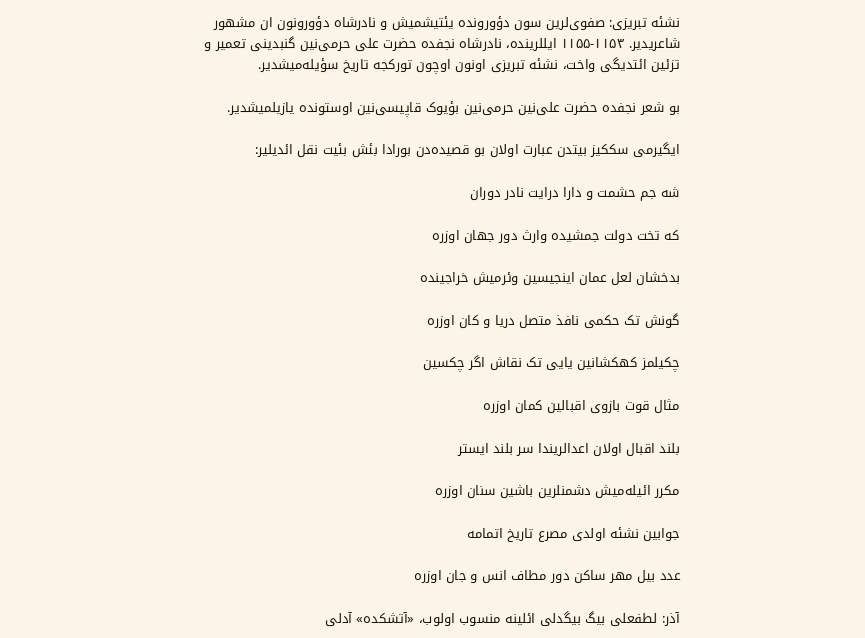نشئه تبریزی: صفوی‌لرین سون دؤورونده یئتیشمیش و نادرشاه دؤورونون ان مشهور شاعریدیر. ۱۱۵۳-۱۱۵۵ ایللرینده، نادرشاه نجفده حضرت علی حرمی‌نین گنبدینی تعمیر و تزئین ائتدیگی واخت، نشئه تبریزی اونون اوچون تورکجه تاریخ سؤیله‌میشدیر.

بو شعر نجفده حضرت علی‌نین حرمی‌نین بؤیوک قاپیسی‌نین اوستونده یازیلمیشدیر.

ایگیرمی سککیز بیتدن عبارت اولان بو قصیده‌دن بورادا بئش بئیت نقل ائدیلیر:

شه جم حشمت و دارا درایت نادر دوران

که تخت دولت جمشیده وارث دور جهان اوزره

بدخشان لعل عمان اینجیسین وئرمیش خراجینده

گونش تک حکمی نافذ متصل دریا و کان اوزره

چکیلمز کهکشانین یایی تک نقاش اگر چکسین

مثال قوت بازوی اقبالین کمان اوزره

بلند اقبال اولان اعدالریندا سر بلند ایستر

مکرر ائیله‌میش دشمنلرین باشین سنان اوزره

جوابین نشئه اولدی مصرع تاریخ اتمامه

عدد بیل مهر ساکن دور مطاف انس و جان اوزره

آذر: لطفعلی بیگ بیگدلی ائلینه منسوب اولوب، «آتشکده» آدلی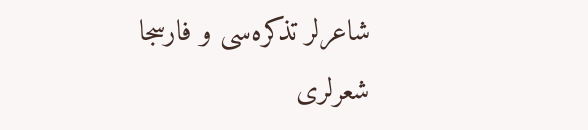شاعرلر تذکره‌سی و فارسجا شعرلری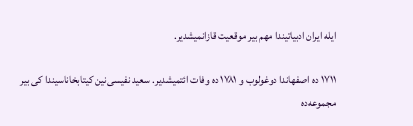ایله ایران ادبیاتیندا مهم بیر موقعیت قازانمیشدیر.

۱۷۱۱ ده اصفهاندا دوغولوب و ۱۷۸۱ ده وفات ائتمیشدیر. سعید نفیسی‌نین کیتابخاناسیندا کی بیر مجموعه‌ده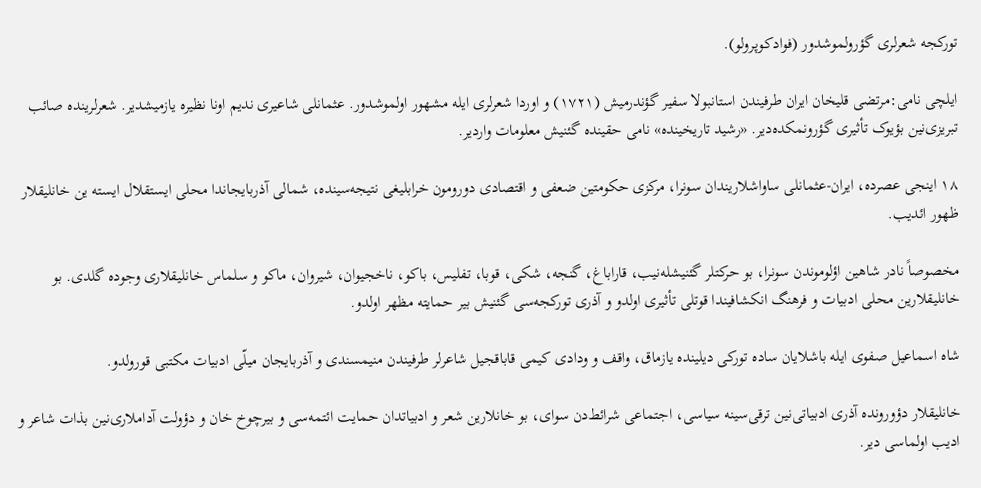تورکجه شعرلری گؤرولموشدور (فوادکوپرولو).

ایلچی نامی:مرتضی قلیخان ایران طرفیندن استانبولا سفیر گؤندرمیش (۱۷۲۱) و اوردا شعرلری ایله مشهور اولموشدور. عثمانلی شاعیری ندیم اونا نظیره یازمیشدیر. شعرلرینده صائب تبریزی‌نین بؤیوک تأثیری گؤرونمکده‌دیر. «رشید تاریخینده» نامی حقینده گئنیش معلومات واردیر.

۱۸ اینجی عصرده، ایران-عثمانلی ساواشلاریندان سونرا، مرکزی حکومتین ضعفی و اقتصادی دورومون خرابلیغی نتیجه‌سینده، شمالی آذربایجاندا محلی ایستقلال ایسته ین خانلیقلار ظهور ائدیب.

مخصوصاً نادر شاهین اؤلوموندن سونرا، بو حرکتلر گئنیشله‌نیب، قاراباغ، گنجه، شکی، قوبا، تفلیس، باکو، ناخجیوان، شیروان، ماکو و سلماس خانلیقلاری وجوده گلدی. بو خانلیقلارین محلی ادبیات و فرهنگ انکشافیندا قوتلی تأثیری اولدو و آذری تورکجه‌سی گئنیش بیر حمایته مظهر اولدو.

شاه اسماعیل صفوی ایله باشلایان ساده تورکی دیلینده یازماق، واقف و ودادی کیمی قاباقجیل شاعرلر طرفیندن منیمسندی و آذربایجان میلّی ادبیات مکتبی قورولدو.

خانلیقلار دؤورونده آذری ادبیاتی‌نین ترقی‌سینه سیاسی، اجتماعی شرائط‌دن سوای، بو خانلارین شعر و ادبیاتدان حمایت ائتمه‌سی و بیرچوخ خان و دؤولت آداملاری‌نین بذات شاعر و ادیب اولماسی دیر.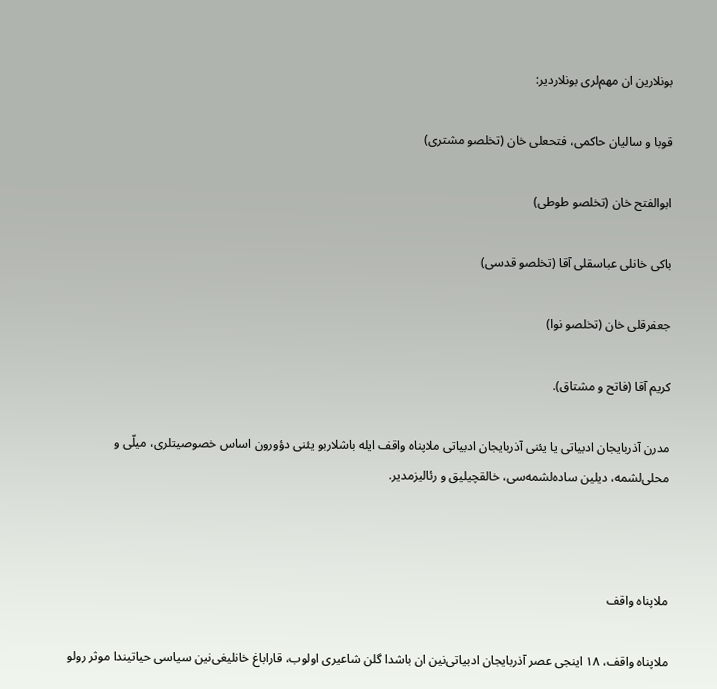بونلارین ان مهم‌لری بونلاردیر:

قوبا و سالیان حاکمی، فتحعلی خان (تخلصو مشتری)

ابوالفتح خان (تخلصو طوطی)

باکی خانلی عباسقلی آقا (تخلصو قدسی)

جعفرقلی خان (تخلصو نوا)

کریم آقا (فاتح و مشتاق).

مدرن آذربایجان ادبیاتی یا یئنی آذربایجان ادبیاتی ملاپناه واقف ایله باشلاربو یئنی دؤورون اساس خصوصیتلری، میلّی و محلی‌لشمه، دیلین ساده‌لشمه‌سی، خالقچیلیق و رئالیزمدیر.



ملاپناه واقف

ملاپناه واقف، ۱۸ اینجی عصر آذربایجان ادبیاتی‌نین ان باشدا گلن شاعیری اولوب، قاراباغ خانلیغی‌نین سیاسی حیاتیندا موثر رولو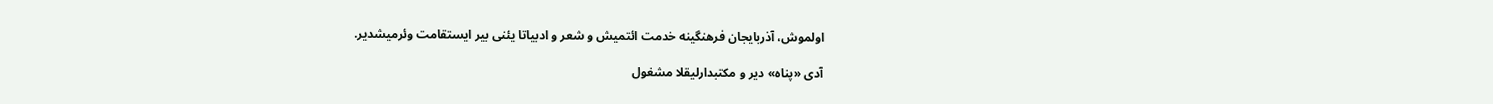اولموش، آذربایجان فرهنگینه خدمت ائتمیش و شعر و ادبیاتا یئنی بیر ایستقامت وئرمیشدیر.

آدی «پناه» دیر و مکتبدارلیقلا مشغول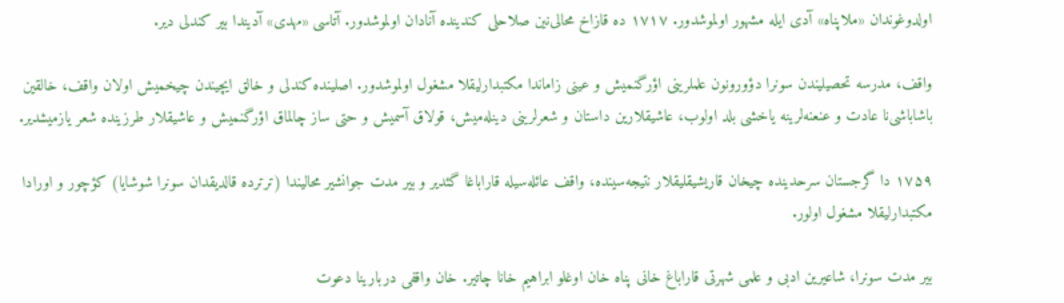اولدوغوندان «ملاپناه» آدی ایله مشهور اولموشدور. ۱۷۱۷ ده قازاخ محالی‌نین صلاحلی کندینده آنادان اولموشدور. آتاسی «مهدی» آدیندا بیر کندلی دیر.

واقف، مدرسه تحصیلیندن سونرا دؤورونون علملرینی اؤرگنمیش و عینی زاماندا مکتبدارلیقلا مشغول اولموشدور. اصلینده کندلی و خالق ایچیندن چیخمیش اولان واقف، خالقین باشاباشی‌نا عادت و عنعنه‌لرینه یاخشی بلد اولوب، عاشیقلارین داستان و شعرلرینی دینله‌میش، قولاق آسمیش و حتی ساز چالماق اؤرگنمیش و عاشیقلار طرزینده شعر یازمیشدیر.

۱۷۵۹ دا گرجستان سرحدینده چیخان قاریشیقلیقلار نتیجه‌سینده، واقف عائله‌سیله قاراباغا گئدیر و بیر مدت جوانشیر محالیندا (ترترده قالدیقدان سونرا شوشایا) کؤچور و اورادا مکتبدارلیقلا مشغول اولور.

بیر مدت سونرا، شاعیرین ادبی و علمی شهرتی قاراباغ خانی پناه خان اوغلو ابراهیم خانا چاتیر. خان واقفی دربارینا دعوت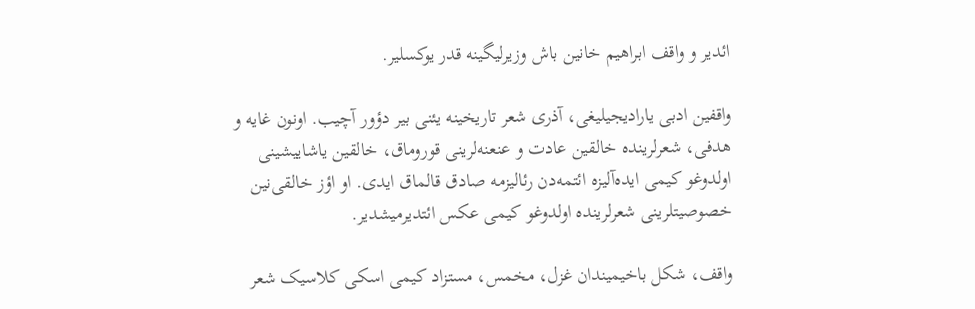ائدیر و واقف ابراهیم خانین باش وزیرلیگینه قدر یوکسلیر.

واقفین ادبی یارادیجیلیغی، آذری شعر تاریخینه یئنی بیر دؤور آچیب. اونون غایه و هدفی، شعرلرینده خالقین عادت و عنعنه‌لرینی قوروماق، خالقین یاشاییشینی اولدوغو کیمی ایده‌آلیزه ائتمه‌دن رئالیزمه صادق قالماق ایدی. او اؤز خالقی‌نین خصوصیتلرینی شعرلرینده اولدوغو کیمی عکس ائتدیرمیشدیر.

واقف، شکل باخیمیندان غزل، مخمس، مستزاد کیمی اسکی کلاسیک شعر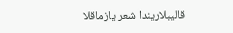قالیبلاریندا شعر یازماقلا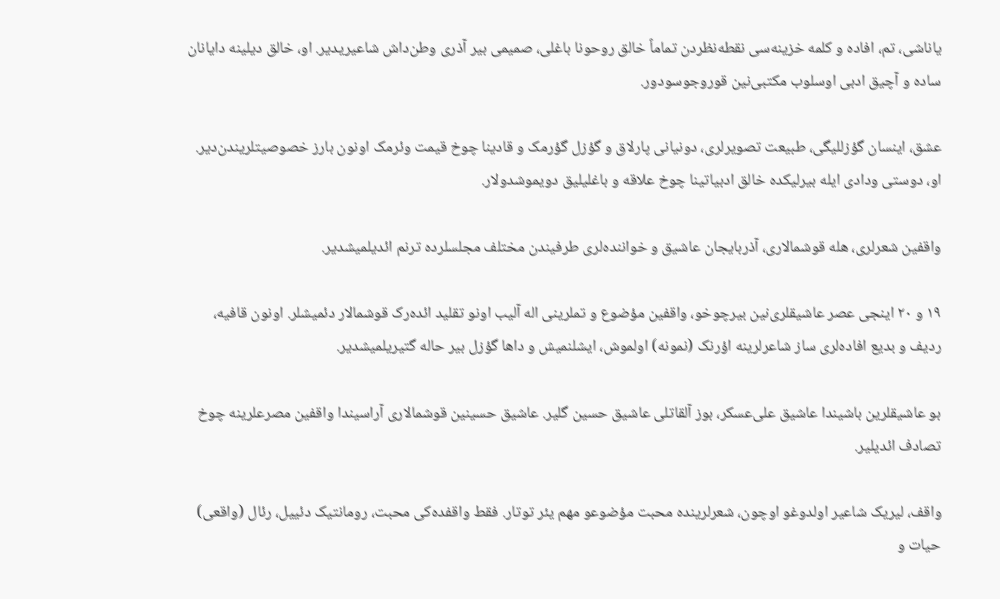یاناشی، تم، افاده و کلمه خزینه‌سی نقطه‌نظردن تماماً خالق روحونا باغلی، صمیمی بیر آذری وطن‌داش شاعیریدیر. او، خالق دیلینه دایانان ساده و آچیق ادبی اوسلوب مکتبی‌نین قوروجوسودور.

عشق، اینسان گؤزللیگی، طبیعت تصویرلری، دونیانی پارلاق و گؤزل گؤرمک و قادینا چوخ قیمت وئرمک اونون بارز خصوصیتلریندن‌دیر. او، دوستی ودادی ایله بیرلیکده خالق ادبیاتینا چوخ علاقه و باغلیلیق دویموشدولار.

واقفین شعرلری، هله قوشمالاری، آذربایجان عاشیق و خواننده‌لری طرفیندن مختلف مجلسلرده ترنم ائدیلمیشدیر.

۱۹ و ۲۰ اینجی عصر عاشیقلری‌نین بیرچوخو، واقفین مؤضوع و تملرینی اله آلیب اونو تقلید ائده‌رک قوشمالار دئمیشلر. اونون قافیه، ردیف و بدیع افاده‌لری ساز شاعرلرینه اؤرنک (نمونه) اولموش، ایشلنمیش و داها گؤزل بیر حاله گتیریلمیشدیر.

بو عاشیقلرین باشیندا عاشیق علی‌عسکر، بوز آلقاتلی عاشیق حسین گلیر. عاشیق حسینین قوشمالاری آراسیندا واقفین مصرعلرینه چوخ تصادف ائدیلیر.

واقف، لیریک شاعیر اولدوغو اوچون، شعرلرینده محبت مؤضوعو مهم یئر توتار. فقط واقفده‌کی محبت، رومانتیک دئییل، رئال (واقعی) حیات و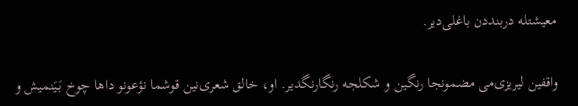معیشتله دربنددن باغلی‌دیر.

واقفین لیریزی‌می مضمونجا رنگین و شکلجه رنگارنگدیر. او، خالق شعری‌نین قوشما نؤعونو داها چوخ بَیَنمیش و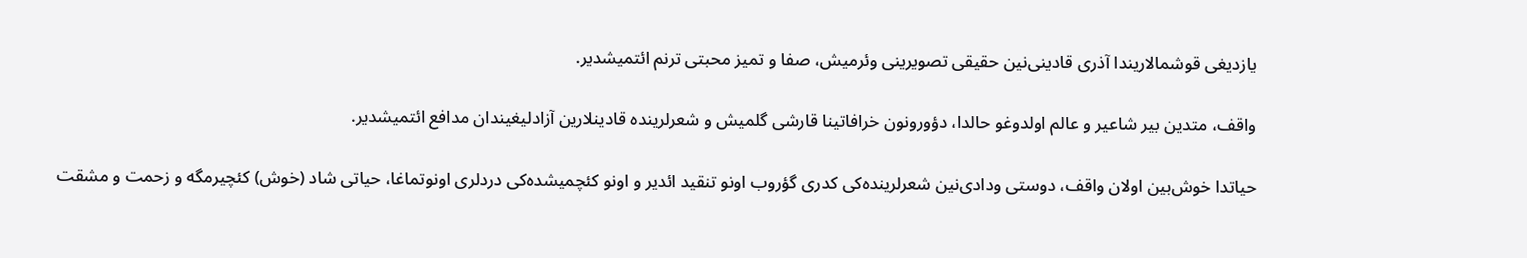یازدیغی قوشمالاریندا آذری قادینی‌نین حقیقی تصویرینی وئرمیش، صفا و تمیز محبتی ترنم ائتمیشدیر.

واقف، متدین بیر شاعیر و عالم اولدوغو حالدا، دؤورونون خرافاتینا قارشی گلمیش و شعرلرینده قادینلارین آزادلیغیندان مدافع ائتمیشدیر.

حیاتدا خوش‌بین اولان واقف، دوستی ودادی‌نین شعرلرینده‌کی کدری گؤروب اونو تنقید ائدیر و اونو کئچمیشده‌کی دردلری اونوتماغا، حیاتی شاد (خوش) کئچیرمگه و زحمت و مشقت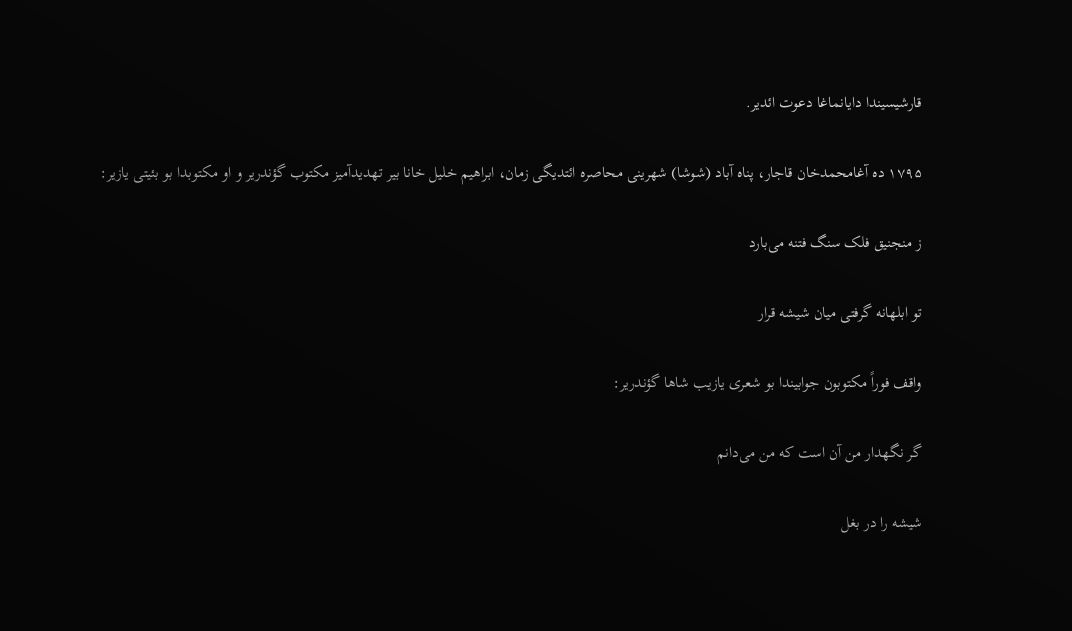قارشیسیندا دایانماغا دعوت ائدیر.

۱۷۹۵ ده آغامحمدخان قاجار، پناه آباد (شوشا) شهرینی محاصره ائتدیگی زمان، ابراهیم خلیل خانا بیر تهدیدآمیز مکتوب گؤندریر و او مکتوبدا بو بئیتی یازیر:

ز منجنیق فلک سنگ فتنه می‌بارد

تو ابلهانه گرفتی میان شیشه قرار

واقف فوراً مکتوبون جوابیندا بو شعری یازیب شاها گؤندریر:

گر نگهدار من آن است که من می‌دانم

شیشه را در بغل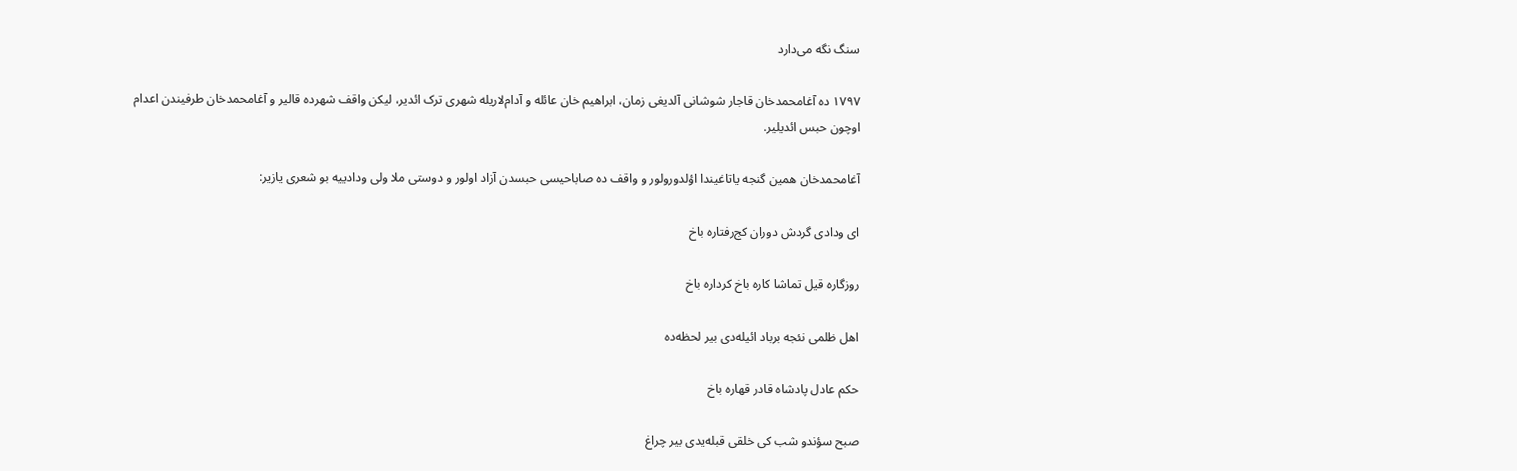سنگ نگه می‌دارد

۱۷۹۷ ده آغامحمدخان قاجار شوشانی آلدیغی زمان، ابراهیم خان عائله و آدام‌لاریله شهری ترک ائدیر، لیکن واقف شهرده قالیر و آغامحمدخان طرفیندن اعدام اوچون حبس ائدیلیر.

آغامحمدخان همین گنجه یاتاغیندا اؤلدورولور و واقف ده صاباحیسی حبسدن آزاد اولور و دوستی ملا ولی ودادییه بو شعری یازیر:

ای ودادی گردش دوران کج‌رفتاره باخ

روزگاره قیل تماشا کاره باخ کرداره باخ

اهل ظلمی نئجه برباد ائیله‌دی بیر لحظه‌ده

حکم عادل پادشاه قادر قهاره باخ

صبح سؤندو شب کی خلقی قبله‌یدی بیر چراغ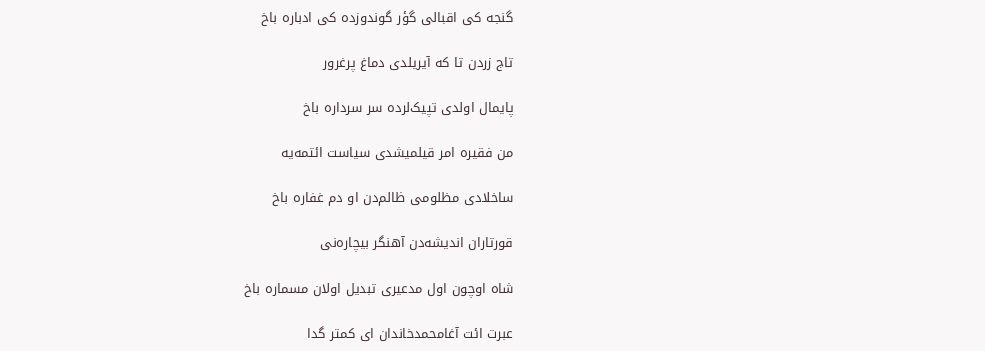گنجه کی اقبالی گؤر گوندوزده کی ادباره باخ

تاج زردن تا که آیریلدی دماغ پرغرور

پایمال اولدی تپیک‌لرده سر سرداره باخ

من فقیره امر قیلمیشدی سیاست ائتمه‌یه

ساخلادی مظلومی ظالم‌دن او دم غفاره باخ

قورتاران اندیشه‌دن آهنگر بیچاره‌نی

شاه اوچون اول مدعیری تبدیل اولان مسماره باخ

عبرت ائت آغامحمدخاندان ای کمتر گدا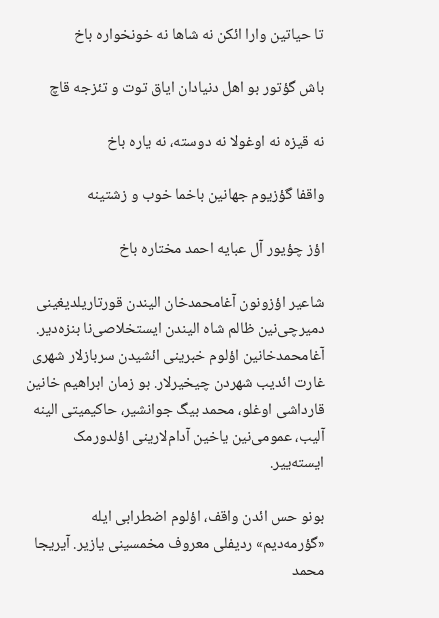تا حیاتین وارا ائکن نه شاها نه خونخواره باخ

باش گؤتور بو اهل دنیادان ایاق توت و تئزجه قاچ

نه قیزه نه اوغولا نه دوسته، نه یاره باخ

واقفا گؤزیوم جهانین باخما خوب و زشتینه

اؤز چؤیور آل عبایه احمد مختاره باخ

شاعیر اؤزونون آغامحمدخان الیندن قورتاریلدیغینی دمیرچی‌نین ظالم شاه الیندن ایستخلاصی‌نا بنزه‌دیر. آغامحمدخانین اؤلوم خبرینی ائشیدن سربازلار شهری غارت ائدیب شهردن چیخیرلار. بو زمان ابراهیم خانین قارداشی اوغلو، محمد بیگ جوانشیر، حاکیمیتی الینه آلیب، عمومی‌نین یاخین آدام‌لارینی اؤلدورمک ایسته‌ییر.

بونو حس ائدن واقف، اؤلوم اضطرابی ایله «گؤرمه‌دیم» ردیفلی معروف مخمسینی یازیر. آیریجا محمد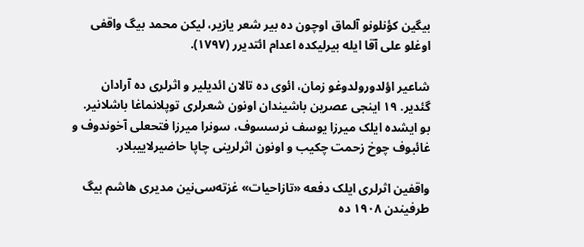بیگین کؤنلونو آلماق اوچون ده بیر شعر یازیر، لیکن محمد بیگ واقفی اوغلو علی آقا ایله بیرلیکده اعدام ائتدیرر (۱۷۹۷).

شاعیر اؤلدورولدوغو زمان، ائوی ده تالان ائدیلیر و اثرلری ده آرادان گئدیر. ۱۹ اینجی عصرین باشیندان اونون شعرلری توپلانماغا باشلانیر. بو ایشده ایلک میرزا یوسف نرسسوف، سونرا میرزا فتحعلی آخوندوف و غائبوف چوخ زحمت چکیب و اونون اثرلرینی چاپا حاضیرلاییبلار.

واقفین اثرلری ایلک دفعه «تازاحیات» غزته‌سی‌نین مدیری هاشم بیگ طرفیندن ۱۹۰۸ ده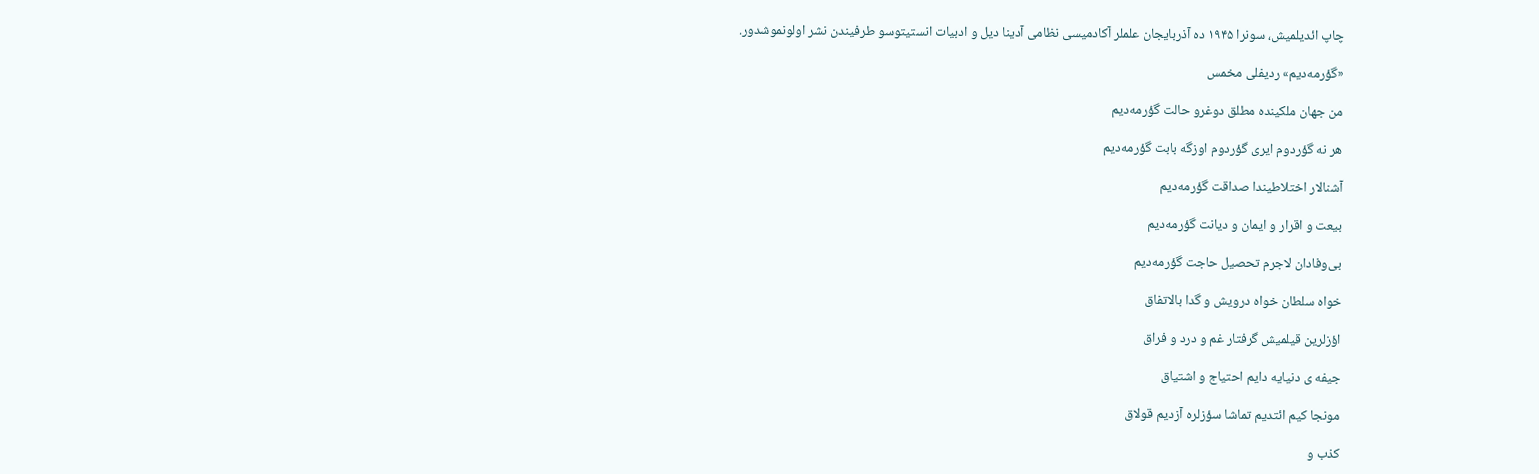چاپ ائدیلمیش، سونرا ۱۹۴۵ ده آذربایجان علملر آکادمیسی نظامی آدینا دیل و ادبیات انستیتوسو طرفیندن نشر اولونموشدور.

«گؤرمه‌دیم» ردیفلی مخمس

من جهان ملکینده مطلق دوغرو حالت گؤرمه‌دیم

هر نه گؤردوم ایری گؤردوم اوزگه بابت گؤرمه‌دیم

آشنالار اختلاطیندا صداقت گؤرمه‌دیم

بیعت و اقرار و ایمان و دیانت گؤرمه‌دیم

بی‌وفادان لاجرم تحصیل حاجت گؤرمه‌دیم

خواه سلطان خواه درویش و گدا بالاتفاق

اؤزلرین قیلمیش گرفتار غم و درد و فراق

جیفه ی دنیایه دایم احتیاج و اشتیاق

مونجا کیم ائتدیم تماشا سؤزلره آزدیم قولاق

کذب و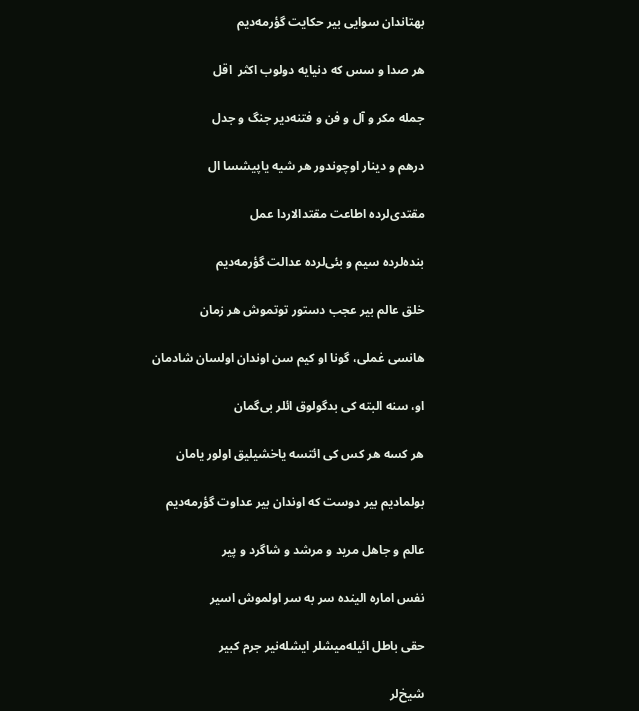بهتاندان سوایی بیر حکایت گؤرمه‌دیم

هر صدا و سس که دنیایه دولوب اکثر  اقل

جمله مکر و آل و فن و فتنه‌دیر جنگ و جدل

درهم و دینار اوچوندور هر شیه یاپیشسا ال

مقتدی‌لرده اطاعت مقتدالاردا عمل

بنده‌لرده سیم و بئی‌لرده عدالت گؤرمه‌دیم

خلق عالم بیر عجب دستور توتموش هر زمان

هانسی غملی، گونا او کیم سن اوندان اولسان شادمان

او، سنه البته کی بدگولوق ائلر بی‌گمان

هر کسه هر کس کی ائتسه یاخشیلیق اولور یامان

بولمادیم بیر دوست که اوندان بیر عداوت گؤرمه‌دیم

عالم و جاهل مرید و مرشد و شاگرد و پیر

نفس اماره الینده سر به سر اولموش اسیر

حقی باطل ائیله‌میشلر ایشله‌نیر جرم کبیر

شیخ‌لر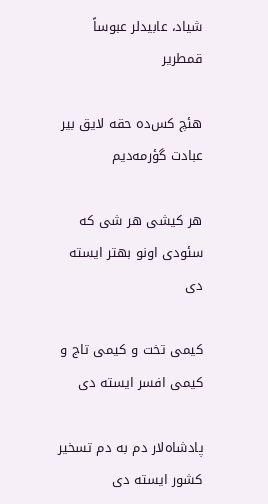شیاد، عابیدلر عبوساً قمطریر

هئچ کس‌ده حقه لایق بیر عبادت گؤرمه‌دیم

هر کیشی هر شی که سئودی اونو بهتر ایسته دی

کیمی تخت و کیمی تاج و کیمی افسر ایسته دی

پادشاه‌لار دم به دم تسخیر کشور ایسته دی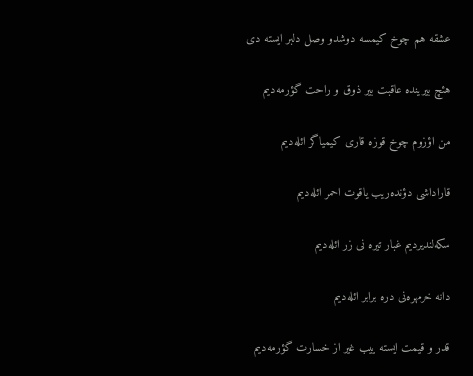عشقه هم چوخ کیمسه دوشدو وصل دلبر ایسته دی

هئچ بیرینده عاقبت بیر ذوق و راحت گؤرمه‌دیم

من اؤزوم چوخ قوزه قاری کیمیاگر ائله‌دیم

قاراداشی دؤنده‌ریب یاقوت احمر ائله‌دیم

سکه‌لندیردیم غبار تیره نی زر ائله‌دیم

دانه خرمهره‌نی دره برابر ائله‌دیم

قدر و قیمت ایسته ییب غیر از خسارت گؤرمه‌دیم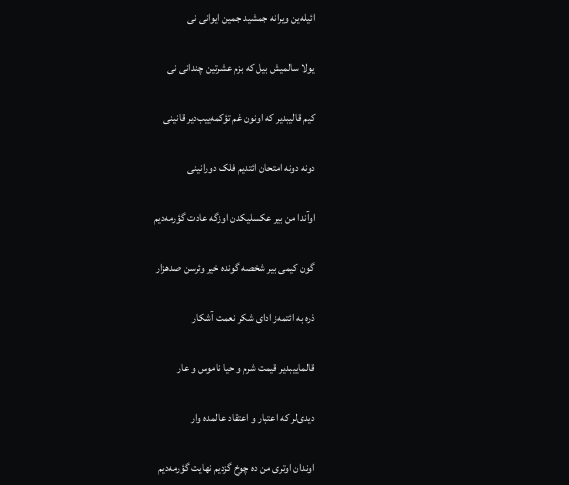ائیله‌ین ویرانه جمشید جمین ایوانی نی

یولا سالمیش بیل که بزم عشرتین چندانی نی

کیم قالیبدیر که اونون غم تؤکمه‌ییب‌دیر قانینی

دونه دونه امتحان ائتدیم فلک دورانینی

اوآندا من بیر عکسلیکدن اوزگه عادت گؤرمه‌دیم

گون کیمی بیر شخصه گونده خیر وئرسن صدهزار

ذره به ائتمه‌ز ادای شکر نعمت آشکار

قالماییبدیر قیمت شرم و حیا ناموس و عار

دیدی‌لر که اعتبار و اعتقاد عالمده وار

اوندان اوتری من ده چوخ گزدیم نهایت گؤرمه‌دیم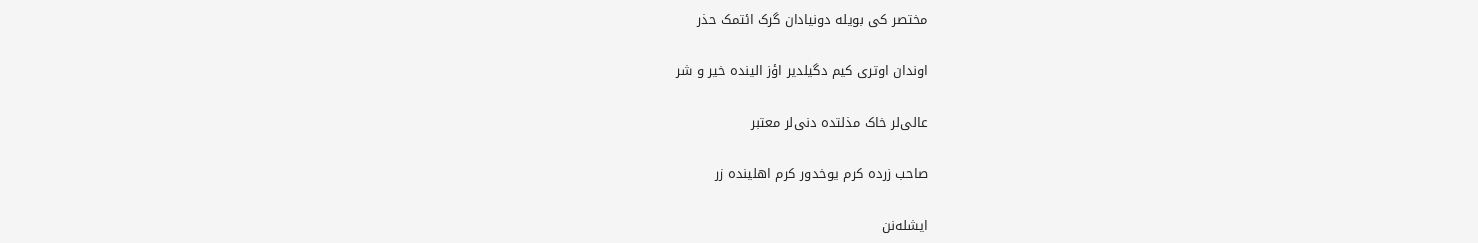مختصر کی بویله دونیادان گرک ائتمک حذر

اوندان اوتری کیم دگیلدیر اؤز الینده خیر و شر

عالی‌لر خاک مذلتده دنی‌لر معتبر

صاحب زرده کرم یوخدور کرم اهلینده زر

ایشله‌نن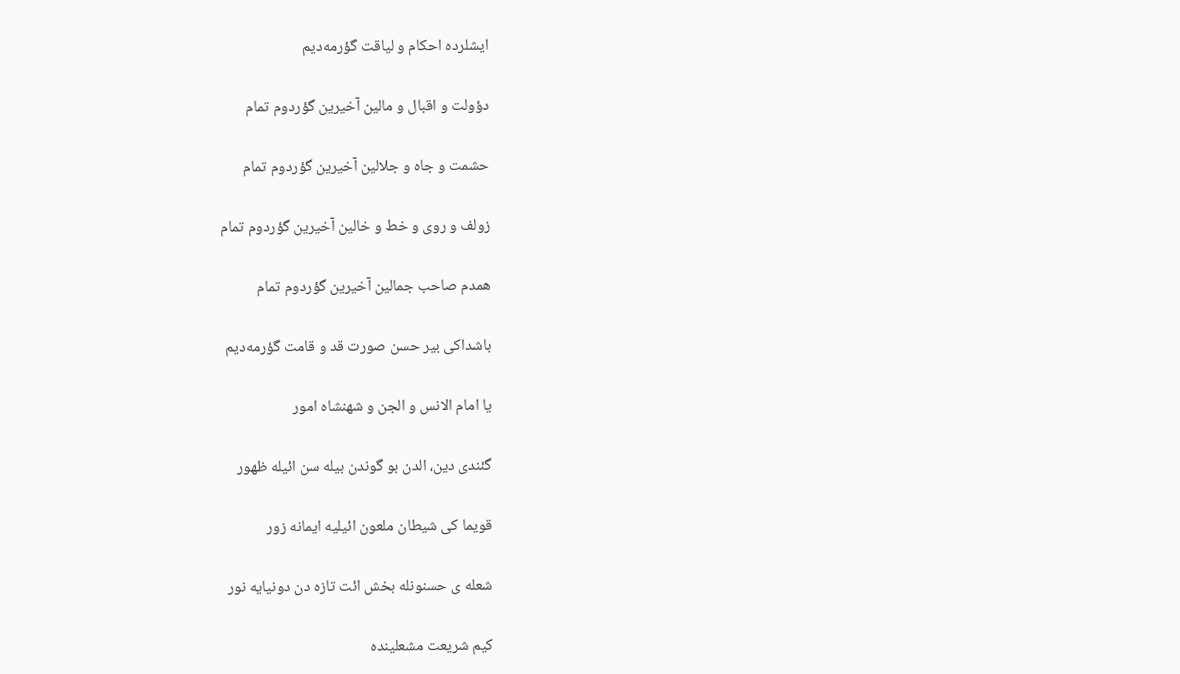ایشلرده احکام و لیاقت گؤرمه‌دیم

دؤولت و اقبال و مالین آخیرین گؤردوم تمام

حشمت و جاه و جلالین آخیرین گؤردوم تمام

زولف و روی و خط و خالین آخیرین گؤردوم تمام

همدم صاحب جمالین آخیرین گؤردوم تمام

باشداکی بیر حسن صورت قد و قامت گؤرمه‌دیم

یا امام الانس و الجن و شهنشاه امور

گئندی دین، الدن بو گوندن بیله سن ائیله ظهور

قویما کی شیطان ملعون ائیلیه ایمانه زور

شعله ی حسنونله بخش ائت تازه دن دونیایه نور

کیم شریعت مشعلینده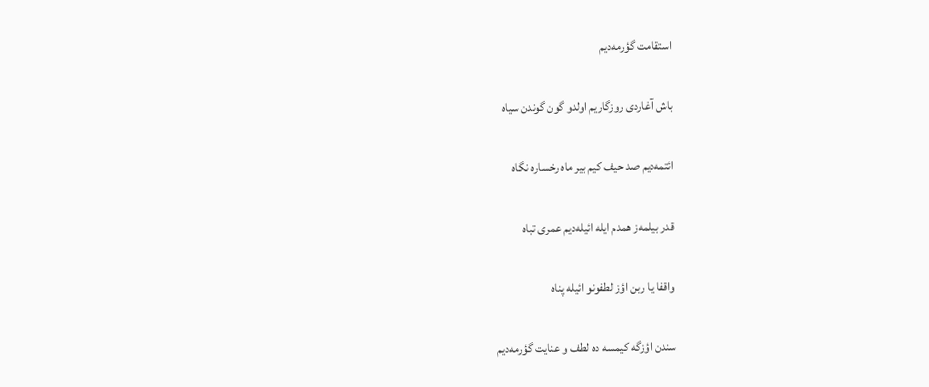استقامت گؤرمه‌دیم

باش آغاردی روزگاریم اولدو گون گوندن سیاه

ائتمه‌دیم صد حیف کیم بیر ماه رخساره نگاه

قدر بیلمه‌ز همدم ایله ائیله‌دیم عمری تباه

واقفا یا ربن اؤز لطفونو ائیله پناه

سندن اؤزگه کیمسه ده لطف و عنایت گؤرمه‌دیم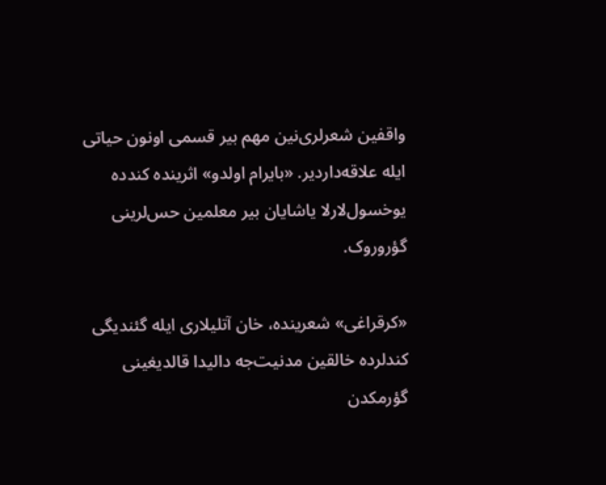واقفین شعرلری‌نین مهم بیر قسمی اونون حیاتی ایله علاقه‌داردیر. «بایرام اولدو» اثرینده کندده یوخسول‌لارلا یاشایان بیر معلمین حس‌لرینی گؤروروک.

«کرقراغی» شعرینده، خان آتلیلاری ایله گئندیگی کندلرده خالقین مدنیت‌جه دالیدا قالدیغینی گؤرمکدن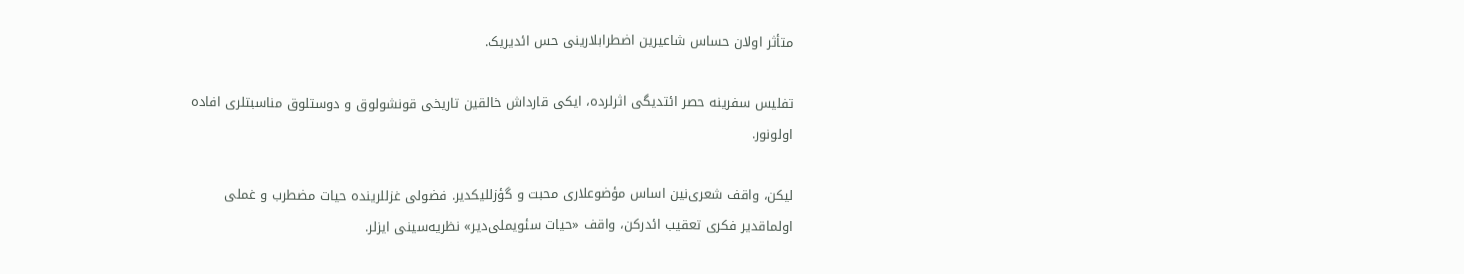متأثر اولان حساس شاعیرین اضطرابلارینی حس ائدیریک.

تفلیس سفرینه حصر ائتدیگی اثرلرده، ایکی قارداش خالقین تاریخی قونشولوق و دوستلوق مناسبتلری افاده اولونور.

لیکن، واقف شعری‌نین اساس مؤضوعلاری محبت و گؤزللیکدیر. فضولی غزللرینده حیات مضطرب و غملی اولماقدیر فکری تعقیب ائدرکن، واقف «حیات سئویملی‌دیر» نظریه‌سینی ایزلر.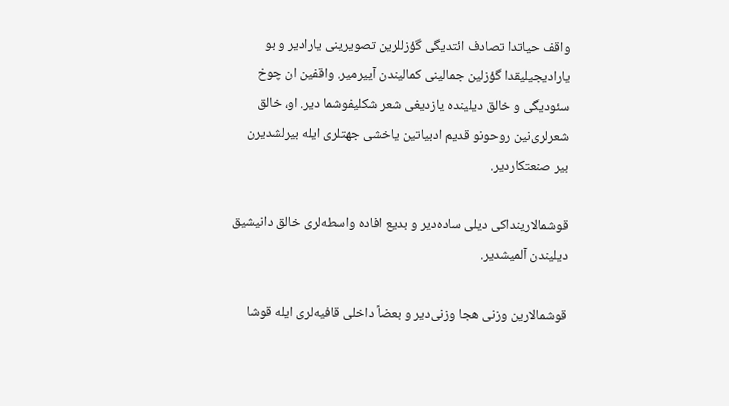واقف حیاتدا تصادف ائتدیگی گؤزللرین تصویرینی یارادیر و بو یارادیجیلیقدا گؤزلین جمالینی کمالیندن آییرمیر. واقفین ان چوخ سئودیگی و خالق دیلینده یازدیغی شعر شکلیفوشما دیر. او، خالق شعرلری‌نین روحونو قدیم ادبیاتین یاخشی جهتلری ایله بیرلشدیرن بیر صنعتکاردیر.

قوشمالارینداکی دیلی ساده‌دیر و بدیع افاده واسطه‌لری خالق دانیشیق دیلیندن آلمیشدیر.

قوشمالارین وزنی هجا وزنی‌دیر و بعضاً داخلی قافیه‌لری ایله قوشا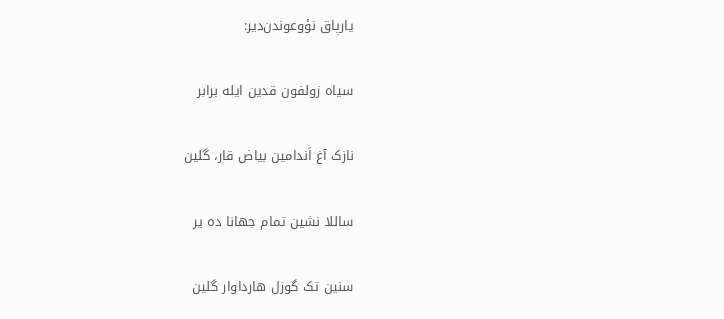یارپاق نؤوعوندن‌دیر:

سیاه زولفون قدین ایله برابر

نازک آغ اَندامین بیاض قار، گلین

ساللا نشین تمام جهانا ده یر

سنین تک گوزل هارداوار گلین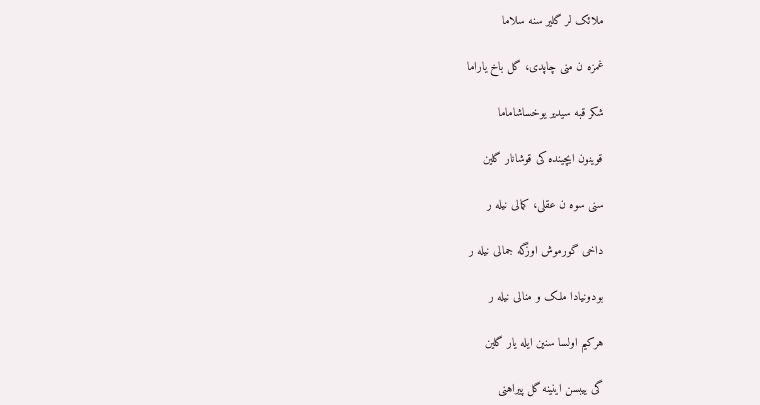ملائک لر گلیر سنه سلاما

غمزه ن منی چاپدی، گل باخ یاراما

شکر قبه سیدیر یوخساشاماما

قوینون ایچینده کی قوشانار گلین

سنی سوه ن عقلی، کمالی نیله ر

داخی گورموش اوزگه جمالی نیله ر

بودونیادا ملک و منالی نیله ر

هرکیم اولسا سنین ایله یار گلین

گی ییبسن اینینه گل پیراهنی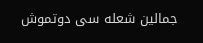جمالین شعله سی دوتموش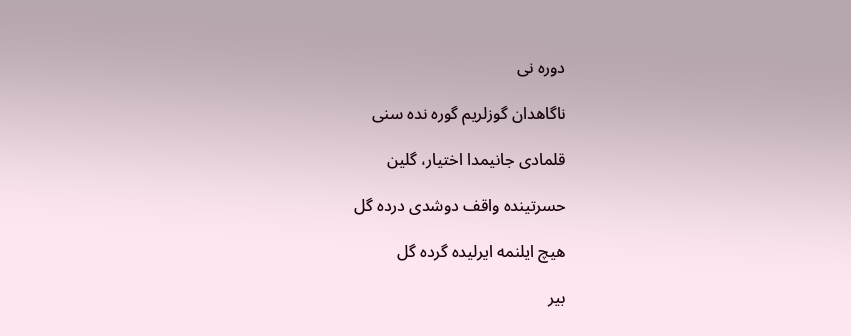دوره نی

ناگاهدان گوزلریم گوره نده سنی

قلمادی جانیمدا اختیار، گلین

حسرتینده واقف دوشدی درده گل

هیچ ایلنمه ایرلیده گرده گل

بیر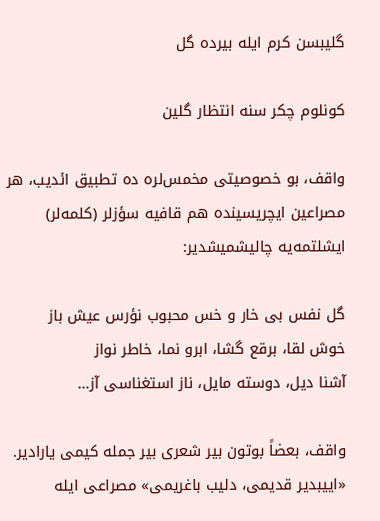گلیبسن کرم ایله بیرده گل

کونلوم چکر سنه انتظار گلین

واقف، بو خصوصیتی مخمس‌لره ده تطبیق ائدیب، هر مصراعین ایچریسینده هم قافیه سؤزلر (کلمه‌لر) ایشلتمه‌یه چالیشمیشدیر:

گل نفس بی خار و خس محبوب نؤرس عیش باز
خوش لقا، برقع گشا، ابرو نما، خاطر نواز
آشنا دیل، دوسته مایل، ناز استغناسی آز…

واقف، بعضاً بوتون بیر شعری بیر جمله کیمی یارادیر. «اییبدیر قدیمی، دلیب باغریمی» مصراعی ایله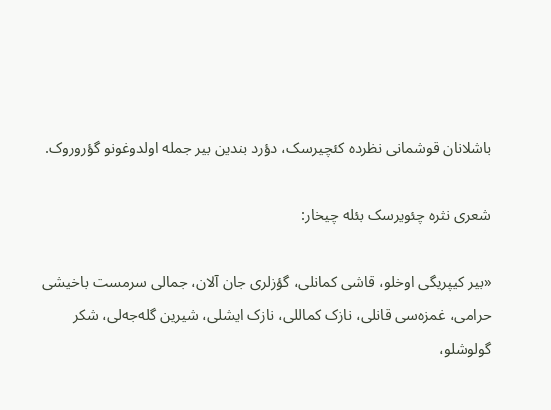باشلانان قوشمانی نظرده کئچیرسک، دؤرد بندین بیر جمله اولدوغونو گؤروروک.

شعری نثره چئویرسک بئله چیخار:

«بیر کیپریگی اوخلو، قاشی کمانلی، گؤزلری جان آلان، جمالی سرمست باخیشی حرامی، غمزه‌سی قانلی، نازک کماللی، نازک ایشلی، شیرین گله‌جه‌لی، شکر گولوشلو،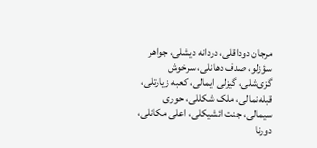مرجان دوداقلی، دردانه دیشلی، جواهر سؤزلو، صدف دهانلی، سرخوش گزی‌شلی، گیزلی ایمالی، کعبه زیارتلی، قبله‌نمالی، ملک شکللی، حوری سیمالی، جنت ائشیکلی، اعلی مکانلی، دورنا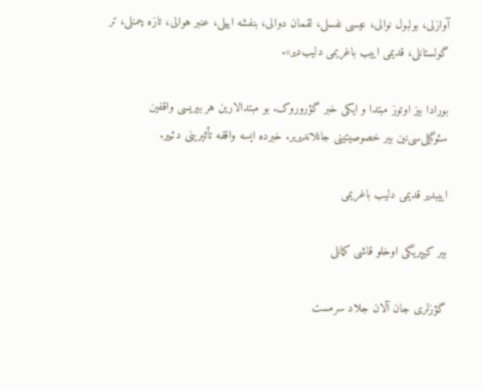آوازلی، بولبول نوالی، عیسی نفسلی، لقمان دوالی، بنفشه اییلی، عنبر هوالی، تازه چمنلی، تر گولستانلی، قدیمی اییب باغریمی دلیب‌دیر».

بورادا بیز اوتوز مبتدا و ایکی خبر گؤروروک. بو مبتدالارین هر بیریسی واقفین سئوگیلی‌سی‌نین بیر خصوصیتینی جانلاندیریر. خبرده ایسه واقفه تأثیرینی دئییر.

اییبدیر قدیمی دلیب باغریمی

بیر کیپریگی اوخلو قاشی کمانلی

گؤزلری جان آلان جلاد سرمست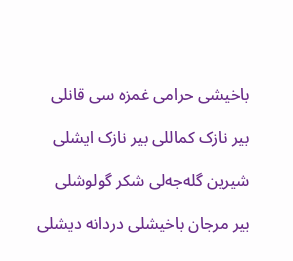باخیشی حرامی غمزه سی قانلی

بیر نازک کماللی بیر نازک ایشلی

شیرین گله‌جه‌لی شکر گولوشلی

بیر مرجان باخیشلی دردانه دیشلی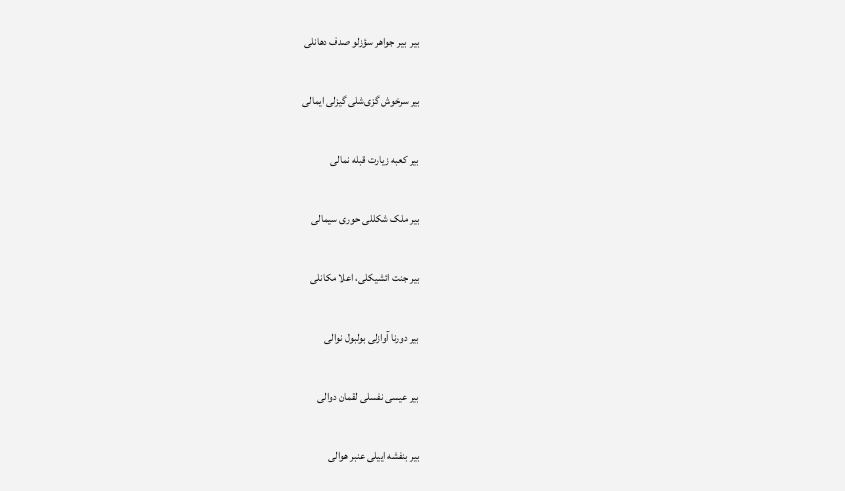بیر  بیر جواهر سؤزلو صدف دهانلی

بیر سرخوش گزی‌شلی گیزلی ایمالی

بیر کعبه زیارت قبله نمالی

بیر ملک شکللی حوری سیمالی

بیر جنت ائشیکلی، اعلا مکانلی

بیر دورنا آوازلی بولبول نوالی

بیر عیسی نفسلی لقمان دوالی

بیر بنفشه اییلی عنبر هوالی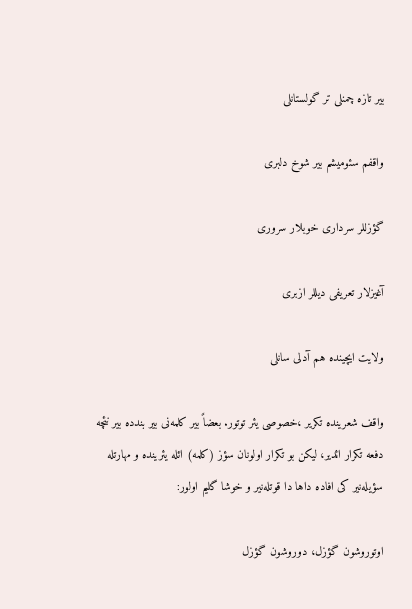بیر تازه چمنلی تر گولستانلی

واقفم سئومیشم بیر شوخ دلبری

گؤزللر سرداری خوبلار سروری

آغیزلار تعریفی دیللر ازبری

ولایت ایچینده هم آدلی سانلی

واقف شعرینده تکریر ،خصوصی یئر توتور. بعضاً بیر کلمه‌نی بیر بندده بیر نئچه دفعه تکرار ائدیر، لیکن بو تکرار اولونان سؤز (کلمه) ائله یئرینده و مهارتله سؤیله‌نیر کی افاده داها دا قوتله‌نیر و خوشا گلیم اولور:

اوتورو‌شون گؤزل، دوروشون گؤزل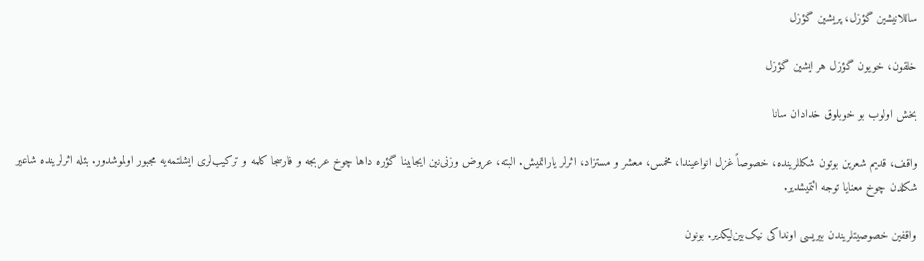ساللانیشین گؤزل، پریشین گؤزل

خلقون، خویون گؤزل هر ایشین گؤزل

بخش اولوب بو خوبلوق خدادان سانا

واقف، قدیم شعرین بوتون شکللرینده، خصوصاً غزل انواعیندا، مخمس، معشر و مستزاد، اثرلر یاراتمیش. البته، عروض وزنی‌نین ایجابینا گؤره داها چوخ عربجه و فارسجا کلمه و ترکیب‌لری ایشلتمه‌یه مجبور اولموشدور. بئله اثرلرینده شاعیر شکلدن چوخ معنایا توجه ائتمیشدیر.

واقفین خصوصیتلریندن بیریسی اونداکی نیک‌بین‌لیکدیر. بونون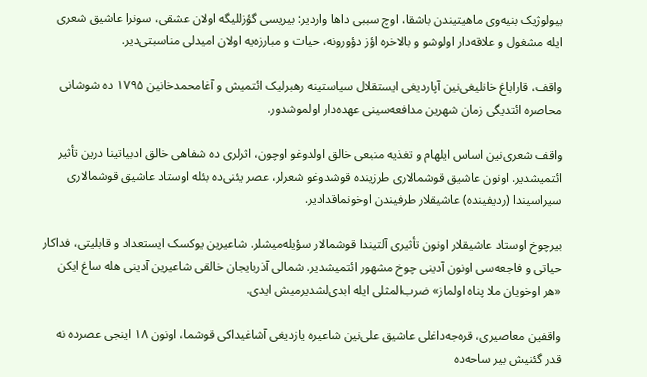بیولوژیک بنیه‌وی ماهیتیندن باشقا، اوچ سببی داها واردیر: بیریسی گؤزللیگه اولان عشقی، سونرا عاشیق شعری ایله مشغول و علاقه‌دار اولوشو و بالاخره اؤز دؤورونه، حیات و مبارزه‌یه اولان امیدلی مناسبتی‌دیر.

واقف، قاراباغ خانلیغی‌نین آپاردیغی ایستقلال سیاستینه رهبرلیک ائتمیش و آغامحمدخانین ۱۷۹۵ ده شوشانی محاصره ائتدیگی زمان شهرین مدافعه‌سینی عهده‌دار اولموشدور.

واقف شعری‌نین اساس ایلهام و تغذیه منبعی خالق اولدوغو اوچون، اثرلری ده شفاهی خالق ادبیاتینا درین تأثیر ائتمیشدیر. اونون عاشیق قوشمالاری طرزینده قوشدوغو شعرلر، عصر یئنی‌ده بئله اوستاد عاشیق قوشمالاری سیراسیندا (ردیفینده) عاشیقلار طرفیندن اوخونماقدادیر.

بیرچوخ اوستاد عاشیقلار اونون تأثیری آلتیندا قوشمالار سؤیله‌میشلر. شاعیرین یوکسک ایستعداد و قابلیتی، فداکار حیاتی و فاجعه‌سی اونون آدینی چوخ مشهور ائتمیشدیر. شمالی آذربایجان خالقی شاعیرین آدینی هله ساغ ایکن «هر اوخویان ملا پناه اولماز» ضرب‌المثلی ایله ابدی‌لشدیرمیش ایدی.

واقفین معاصیری، قره‌جه‌داغلی عاشیق علی‌نین شاعیره یازدیغی آشاغیداکی قوشما، اونون ۱۸ اینجی عصرده نه قدر گئنیش بیر ساحه‌ده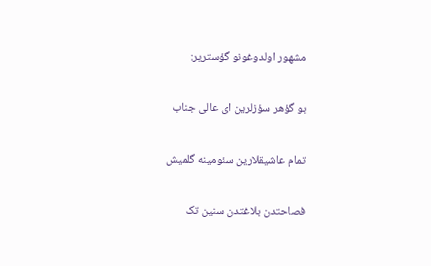مشهور اولدوغونو گؤستریر:

بو گؤهر سؤزلرین ای عالی جناب

تمام عاشیقلارین سئومینه گلمیش

فصاحتدن بلاغتدن سنین تک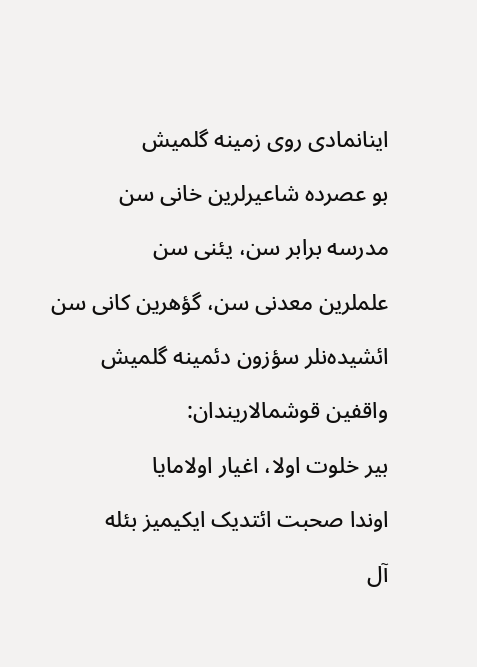اینانمادی روی زمینه گلمیش

بو عصرده شاعیرلرین خانی سن

مدرسه برابر سن، یئنی سن

علملرین معدنی سن، گؤهرین کانی سن

ائشیده‌نلر سؤزون دئمینه گلمیش

واقفین قوشمالاریندان:

بیر خلوت اولا، اغیار اولامایا

اوندا صحبت ائتدیک ایکیمیز بئله

آل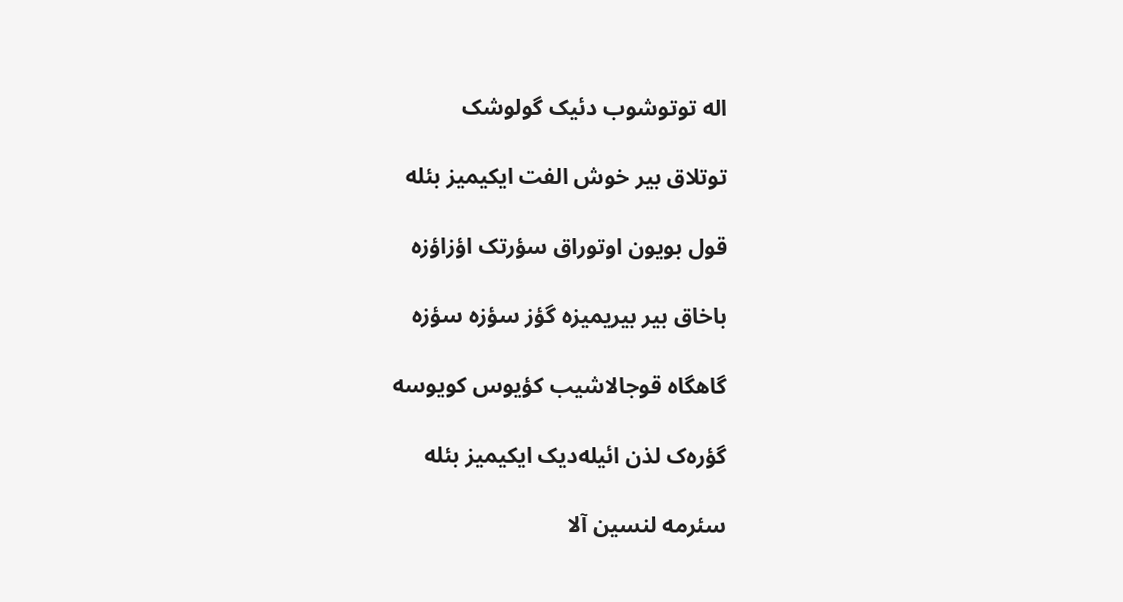اله توتوشوب دئیک گولوشک

توتلاق بیر خوش الفت ایکیمیز بئله

قول بویون اوتوراق سؤرتک اؤزاؤزه

باخاق بیر بیریمیزه گؤز سؤزه سؤزه

گاهگاه قوجالاشیب کؤیوس کویوسه

گؤره‌ک لذن ائیله‌دیک ایکیمیز بئله

سئرمه لنسین آلا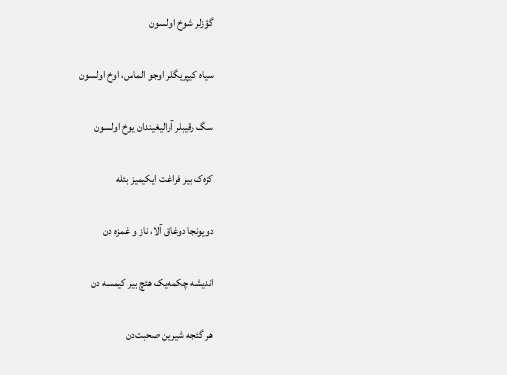گؤزلر شوخ اولسون

سیاه کیپریگلر اوجو الماس، اوخ اولسون

سگ رقیبلر آرالیغیندان یوخ اولسون

کزه‌ک بیر فراغت ایکیمیز بئله

دویونجا دوغاق آلا، ناز و غمزه دن

اندیشه چکمه‌یک هئچ بیر کیمسه دن

هر گئجه شیرین صحبت‌دن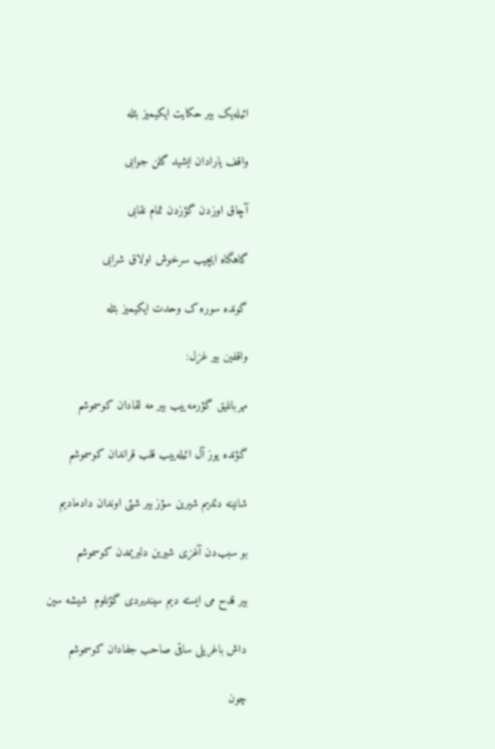ائیله‌یک بیر حکایت ایکیمیز بئله

واقف یارادان ایشید گلن جوابی

آچاق اوزدن گؤزدن تمام نقابی

گاهگاه ایچیب سرخوش اولاق شرابی

گونده سوره ک وحدت ایکیمیز بئله

واقفین بیر غزل:

مهر‌بانلیق گؤرمه‌ییب بیر مه لقادان کوسموشم

گؤنده یوز آل ائیله‌ییب قلب قراندان کوسموشم

شانینه دئدیم شیرین سؤز بیر شئی اوندان دادمادیم

بو سبب‌دن آغزی شیرین دلبریمدن کوسموشم

بیر قدح می ایسته دیم سیندیردی گؤنلوم  شیشه‌ سین

داش باغریلی ساقی صاحب جفادان کوسموشم

چون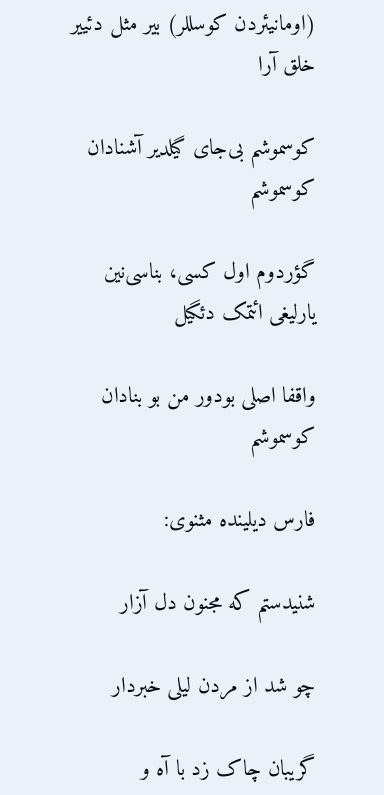(اومانیئردن کوسللر) بیر مثل دئییر خلق آرا

کوسموشم بی‌جای گیلدیر آشنادان کوسموشم

گؤردوم اول کسی، بناسی‌نین یارلیغی ائتمک دئگیل

واقفا اصلی بودور من بو بنادان کوسموشم

فارس دیلینده مثنوی:

شنیدستم که مجنون دل آزار

چو شد از مردن لیلی خبردار

گریبان چاک زد با آه و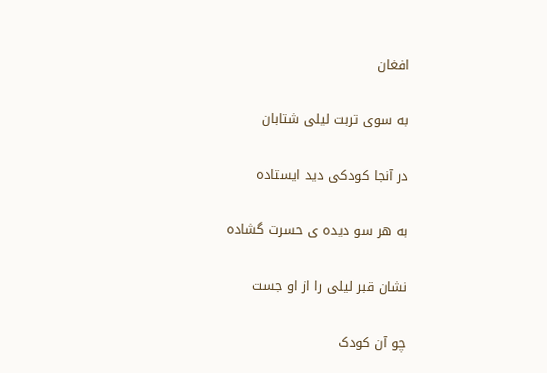افغان

به سوی تربت لیلی شتابان

در آنجا کودکی دید ایستاده

به هر سو دیده ی حسرت گشاده

نشان قبر لیلی را از او جست

چو آن کودک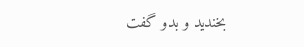بخندید و بدو گفت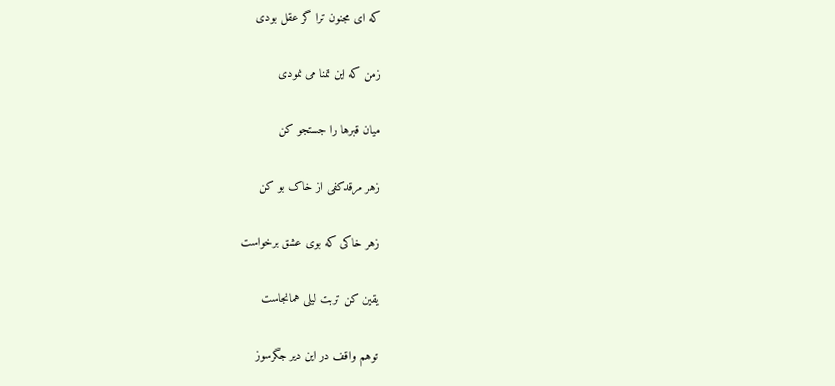که ای مجنون ترا گر عقل بودی

زمن که این تمنا می نمودی

میان قبرها را جستجو کن

زهر مرقدکفی از خاک بو کن

زهر خاکی که بوی عشق برخواست

یقین کن تربت لیلی همانجاست

توهم واقف در این دیر جگرسوز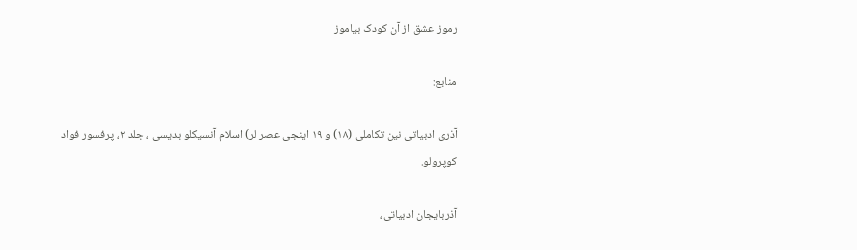رموز عشق از آن کودک بیاموز

منابع:

آذری ادبیاتی نین تکاملی (۱۸) و ۱۹ اینجی عصر لر) اسلام آنسیکلو بدیسی ، جلد ۲، پرفسور فواد کوپرولو.

آذربایجان ادبیاتی،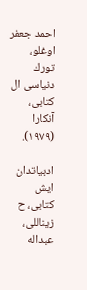احمد جعفر اوغلو، تورك دنياسى ال کتابی، آنکارا (۱۹۷۹).

ادبیاتدان ایش کتابی، ح زیناللی، عبداله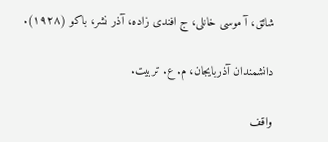شائق، آ موسی خانلی، ج افندی زاده، آذر نشر، باکو (۱۹۲۸).

دانشمندان آذربایجان، م. ع. تربیت.

واقف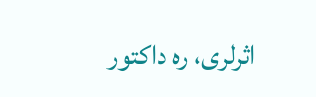اثرلری، ره داکتور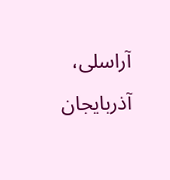آراسلی، آذربایجان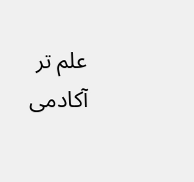علم تر آکادمی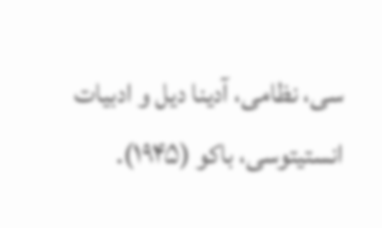سی، نظامی، آدینا دیل و ادبیات انستیتوسی، باکو (۱۹۴۵).